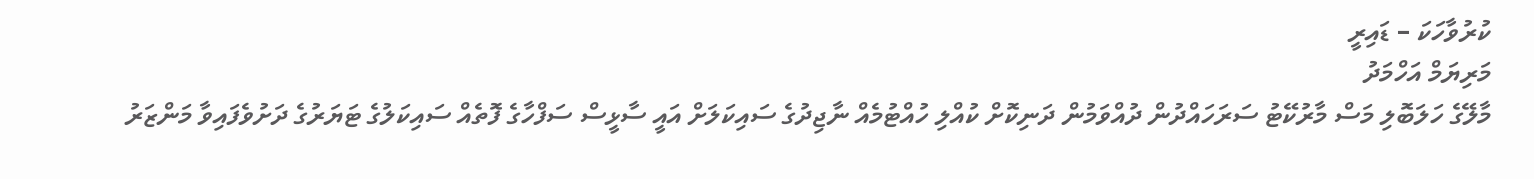ކުރުވާހަކަ – ޑައިރީ
މަރިޔަމް އަހްމަދު
މާލޭގެ ހަލަބޮލި މަސް މާރުކޭޓު ސަރަހައްދުން ދުއްވަމުން ދަނިކޮށް ކުއްލި ހުއްޓުމެއް ނާޖިދުގެ ސައިކަލަށް އައީ ސާޅީސް ސަފްހާގެ ފޮތެއް ސައިކަލުގެ ޓަޔަރުގެ ދަށުވެފައިވާ މަންޒަރު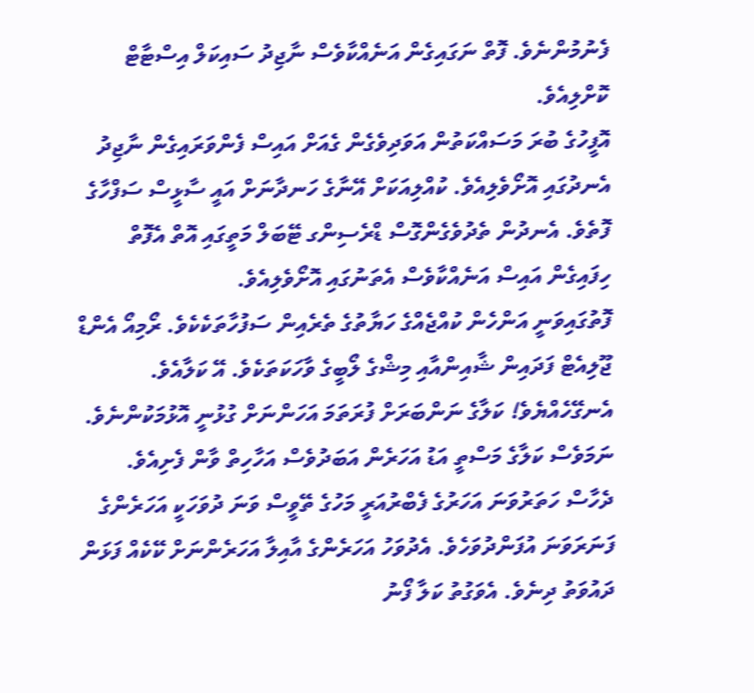ފެނުމުންނެވެ. ފޮތް ނަގައިގެން އަނެއްކާވެސް ނާޖިދު ސައިކަލް އިސްޓާޓް ކޮށްލިއެވެ.
އޮފީހުގެ ބުރަ މަސައްކަތުން އަވަދިވެގެން ގެއަށް އައިސް ފެންވަރައިގެން ނާޖިދު އެނދުގައި އޮށޯވެލިއެވެ. ކުއްލިއަކަށް އޭނާގެ ހަނދާނަށް އައީ ސާޅީސް ސަފްހާގެ ފޮތެވެ. އެނދުން ތެދުވެގެންގޮސް ޑްރެސިންގ ޓޭބަލް މަތީގައި އޮތް އެފޮތް ހިފައިގެން އައިސް އަނެއްކާވެސް އެތަނުގައި އޮށޯވެލިއެވެ.
ފޮތުގައިވަނީ އަންހެން ކުއްޖެއްގެ ހަޔާތުގެ ތެރެއިން ސަފުހާތަކެކެވެ. ރޯމިއޯ އެންޑް ޖޫލިއެޓް ފަދައިން ޝާއިންއާއި މިޝްގެ ލޯބީގެ ވާހަކަތަކެވެ. އޭ ކަލާއެވެ. އެނގޭހެއްޔެވެ! ކަލާގެ ނަންބަރަށް ފުރަތަމަ އަހަންނަށް ގުޅުނީ އޮޅުމަކުންނެވެ. ނަމަވެސް ކަލާގެ މަސްތީ އަޑު އަހަރެން އަބަދުވެސް އަހާހިތް ވާން ފެށިއެވެ.
ދެހާސް ހަތަރުވަނަ އަހަރުގެ ފެބްރުއަރީ މަހުގެ ތޭވީސް ވަނަ ދުވަހަކީ އަހަރެންގެ ފަނަރަވަނަ އުފަންދުވަހެވެ. އެދުވަހު އަހަރެންގެ އާއިލާ އަހަރެންނަށް ކޭކެއް ފަޅަން ދައުވަތު ދިނެވެ. އެވަގުތު ކަލާ ފޯނު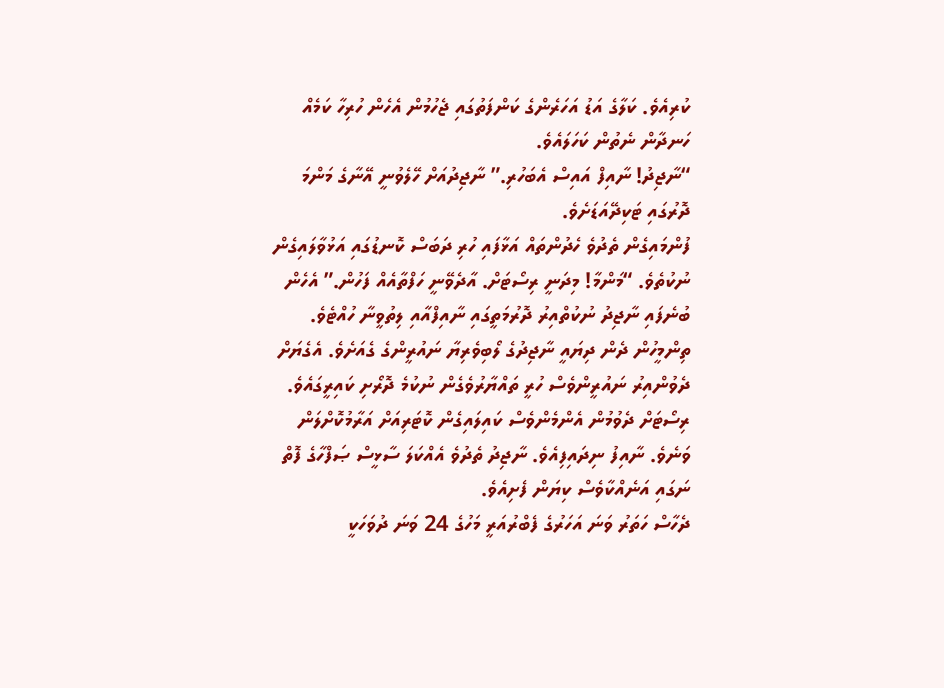ކުރިއެވެ. ކަލާގެ އަޑު އަހަރެންގެ ކަންފަތުގައި ޖެހުމުން އެހެން ހުރިހާ ކަމެއް ހަނދާން ނެތުން ކަހަލައެވެ.
“ނާޖިދު! ނާއިފް އައިސް އެބަހުރި.” ނާޖިދުއަށް ހޭލެވުނީ އޭނާގެ މަންމަ ދޮރުގައި ޓަކިދޭއަޑަށެވެ.
ފުންމައިގެން ތެދުވެ ހެދުންތައް އަޅާފައި ހުރި ދަބަސް ކޮނޑުގައި އަޅުވާލައިގެން ނުކުތެވެ. “މަންމާ! މިދަނީ ރިސޯޓަށް. އާދެވޭނީ ހަފްތާއެއް ފަހުން.” އެހެން ބުނެފައި ނާޖިދު ނުކުތްއިރު ދޮރުމަތީގައި ނާއިފްއާއި ލިތުވީނާ ހުއްޓެވެ. ތިންމީހުން ދެން ދިޔައީ ނާޖިދުގެ ލޯބިވެރިޔާ ނައުރީންގެ ގެއަށެވެ. އެގެޔަށް ދެވުންއިރު ނައުރީންވެސް ހުރީ ތައްޔާރުވެގެން ނުކުމެ ދޮރޯށި ކައިރީގައެވެ.
ރިސޯޓަށް ދެވުމުން އެންމެންވެސް ކައިލައިގެން ކޮޓަރިއަށް އަރާމުކޮށްލަން ވަނެވެ. ނާއިފު ނިދައިފިއެވެ. ނާޖިދު ތެދުވެ އެއްކަލަ ސާޅީސް ޞަފްހާގެ ފޮތް ނަގައި އަނެއްކާވެސް ކިޔަން ފެށިއެވެ.
ދެހާސް ހަތަރު ވަނަ އަހަރުގެ ފެބްރުއަރީ މަހުގެ 24 ވަނަ ދުވަހަކީ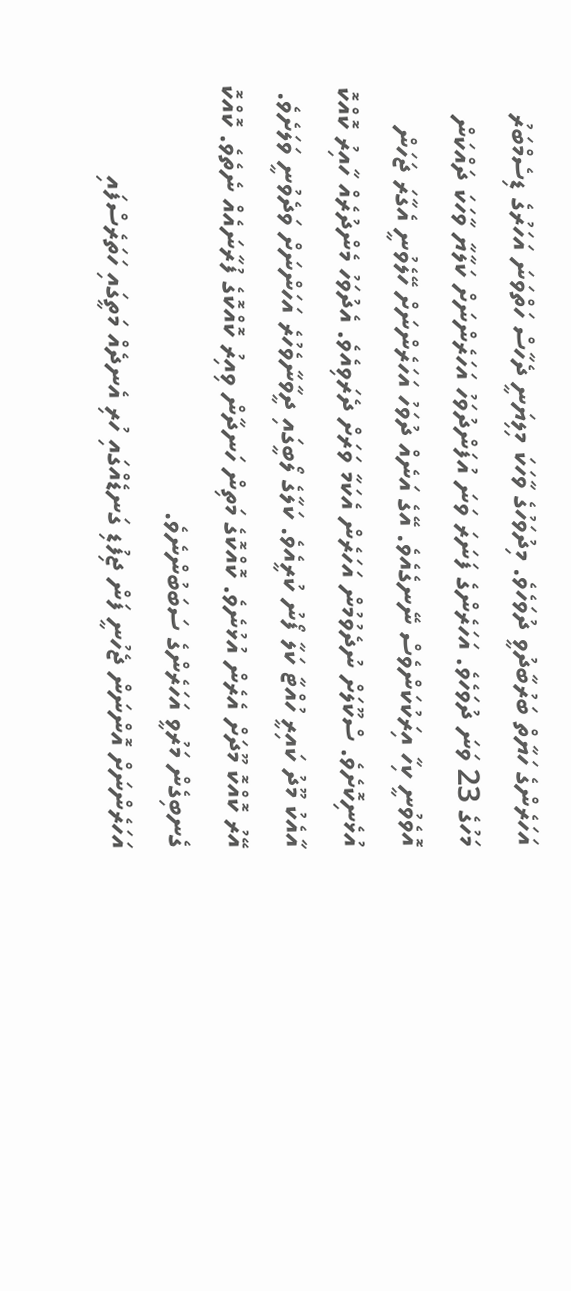އަހަރެންގެ ހަޔާތް ބަރުބާދުވީ ދުވަހެވެ. މިދުވަހުގެ ވާހަކަ މިލިޔަނީ ދެހާސް ހަތްވަނަ އަހަރުގެ ޑިސެމްބަރު މަހުގެ 23 ވަނަ ދުވަހެވެ. އަހަރެންގެ ފަނަރަ ވަނަ އުފަންދުވަހު އަހަރެންނަށް ކަލާޔާ ވާހަކަ ދައްކަން އޮވެވުނީ ކިހާ އިރަކުކަންވެސް ނޭނގެއެވެ. އޭގެ އަނެއް ދުވަހު އަހަރެންނަށް ހޭލެވުނީ އެގާރަ ޖަހަން އުޅެނިކޮށެވެ. ސްކޫލަށް ނުދެވުމުން އަހަރެން އެކަމާ ވަރަށް ދެރަވިއެވެ. އެދުވަހު މެންދުރެއް ހާއިރު ކޮއްކޮ އާއެކު މޫދު ކައިރީ ހުއްޓާ ކަލާ ފޯނު ކުރީއެވެ. ކަލާގެ ލޯބީގައި ދީވާނާވެހުރެ އަހަންނަށް ވަދެވުނީ ވަލަށެވެ. އޭރު ކޮއްކޮ މޫދަށް އެރެން އުޅުނެވެ. ކޮއްކޮގެ މަތިން ހަނދާން ވިއިރު ކޮއްކޮގެ ފުރާނައެއް ނެތެވެ. ކޮއްކޮ ގެނބިގެން މަރުވީ އަހަރެންގެ ސަބަބުންނެވެ.
އަހަރެންނަށް އޮންނަން ޖެހުނީ ފަން ޖިފުޑި ގަނޑެއްގައި ހުރި އެނދެއް މަތީގައި ހަތަރެސްފައި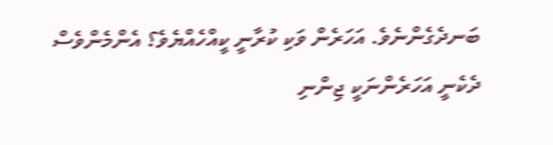ބަނދެގެންނެވެ. އަހަރެން ވަކި ކުރާނީ ކީއްހެއްޔެވެ؟ އެންމެންވެސް ދެކެނީ އަހަރެންނަކީ ޖިންނި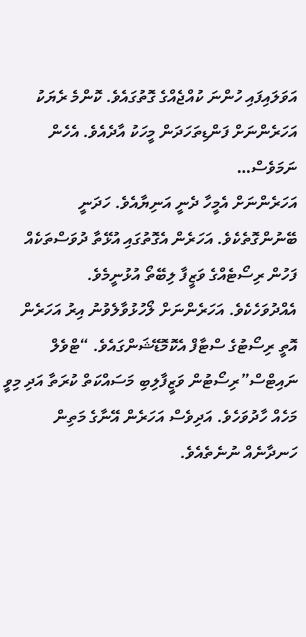އަވަލައިފައި ހުންނަ ކުއްޖެއްގެ ގޮތުގައެވެ. ކޮންމެ ރެޔަކު އަހަރެންނަށް ފަންޑިތަހަދަން މީހަކު އާދެއެވެ. އެހެން ނަމަވެސް…
އަހަރެންނަށް އެމީހާ ދެނީ އަނިޔާއެވެ. ހަދަނީ ބޭނުންގޮތެކެވެ. އަހަރެން އެގޮތުގައި އުޅޭތާ ދުވަސްތަކެއް ފަހުން ރިސޯޓެއްގެ ވަޒީފާ ލިބޭތޯ އުޅުނީމެވެ.
އެއްދުވަހެކެވެ. އަހަރެންނަށް ލޯހުޅުވާލެވުނު އިރު އަހަރެން އޮތީ ރިސޯޓުގެ ސްޓާފް އެކޮމޮޑޭޝަންގައެވެ. “ޓްވެލް ނައިޓްސް”ރިސޯޓުން ވަޒީފާލިބި މަސައްކަތް ކުރަތާ އަދި މިވީ މަހެއް ހާދުވަހެވެ. އަދިވެސް އަހަރެން އޭނާގެ މަތިން ހަނދާނެއް ނުނެތެއެވެ.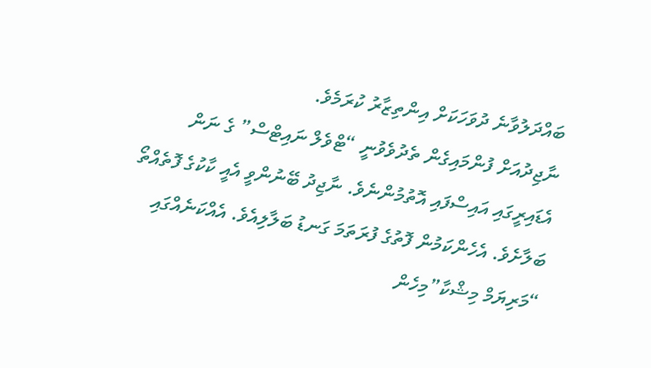ބައްދަލުވާނެ ދުވަހަކަށް އިންތިޒާރު ކުރަމެވެ.
ނާޖިދުއަށް ފުންމައިގެން ތެދުވެވުނީ “ޓްވެލް ނައިޓްސް” ގެ ނަން އެޑައިރީގައި އައިސްފައި އޮތުމުންނެވެ. ނާޖިދު ބޭނުންވީ އެއީ ކާކުގެ ފޮތެއްތޯ ބަލާށެވެ. އެހެންކަމުން ފޮތުގެ ފުރަތަމަ ގަނޑު ބަލާލިއެވެ. އެއްކަނެއްގައި “މަރިޔަމް މިޝްކާ”މިހެން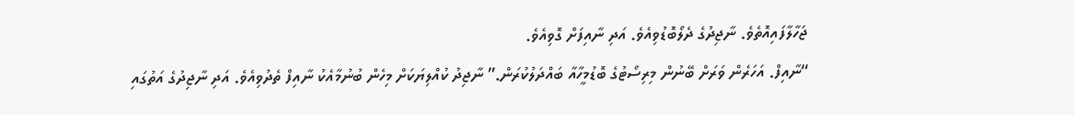ޖަހާލާފައިއޮތެވެ. ނާޖިދުގެ ދެލޯބޮޑުވިއެވެ. އަދި ނާއިފަށް ގޮވިއެވެ.
“ނާއިފް. އަހަރެން ވަރަށް ބޭނުން މިރިސޯޓުގެ ބޮޑުމީހާއާ ބައްދަލުކުރަން.” ނާޖިދު ކުއްލިޔަކަށް މިހެން ބުނުމާއެކު ނާއިފް ތެދުވިއެވެ. އަދި ނާޖިދުގެ އަތުގައި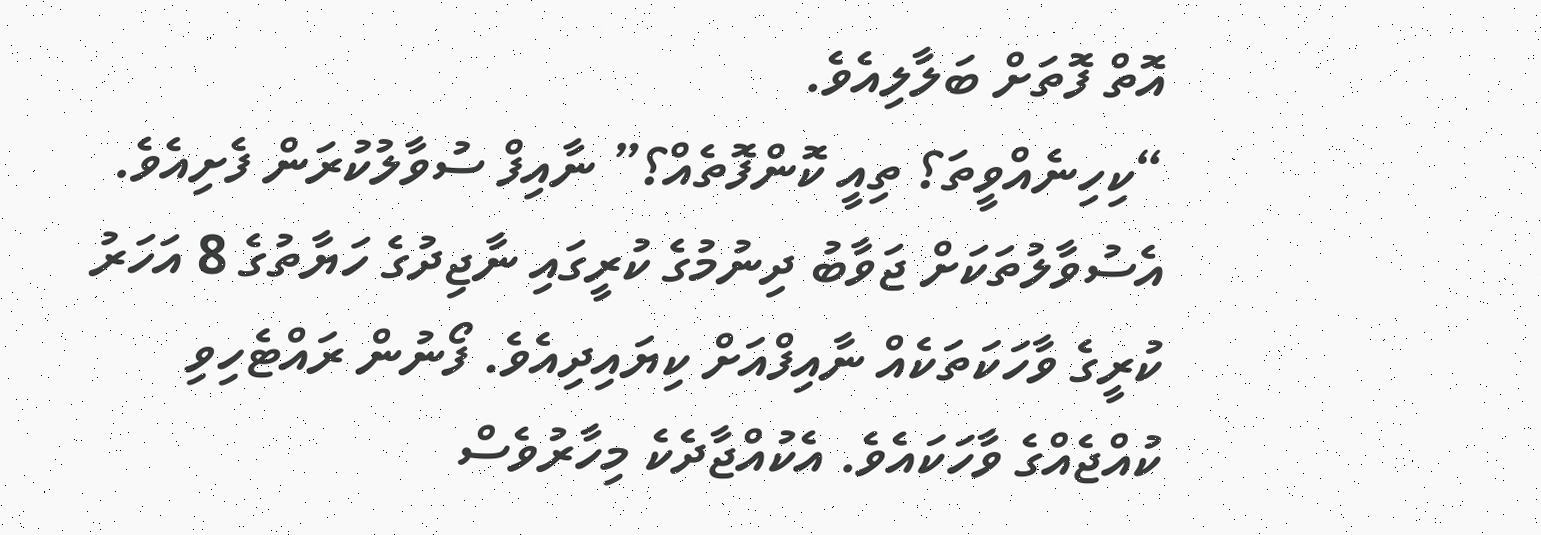އޮތް ފޮތަށް ބަލާލިއެވެ.
“ކިހިނެއްވީތަ؟ ތިއީ ކޮންފޮތެއް؟” ނާއިފް ސުވާލުކުރަން ފެށިއެވެ.
އެސުވާލުތަކަށް ޖަވާބު ދިނުމުގެ ކުރީގައި ނާޖިދުގެ ހަޔާތުގެ 8 އަހަރު ކުރީގެ ވާހަކަތަކެއް ނާއިފްއަށް ކިޔައިދިއެވެ. ފޯނުން ރައްޓެހިވި ކުއްޖެއްގެ ވާހަކައެވެ. އެކުއްޖާދެކެ މިހާރުވެސް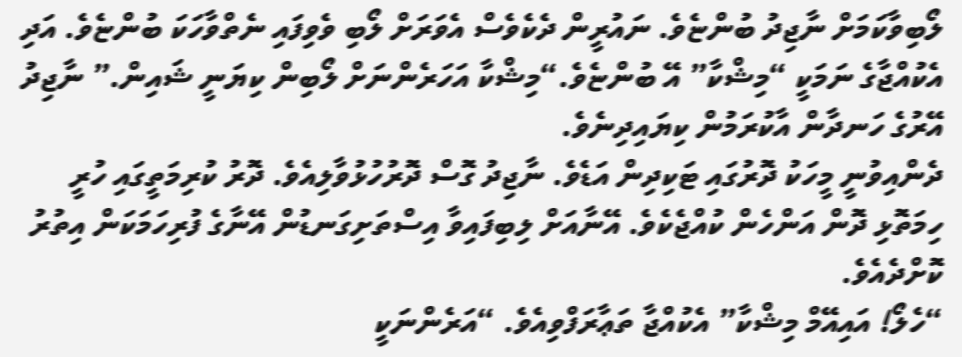ލޯބިވާކަމަށް ނާޖިދު ބުންޏެވެ. ނައުރީން ދެކެވެސް އެވަރަށް ލޯބި ވެވިފައި ނެތްވާހަކަ ބުންޏެވެ. އަދި އެކުއްޖާގެ ނަމަކީ “މިޝްކާ” އޭ ބުންޏެވެ.“މިޝްކާ އަހަރެންނަށް ލޯބިން ކިޔަނީ ޝައިން.” ނާޖިދު އޭރުގެ ހަނދާން އާކުރަމުން ކިޔައިދިނެވެ.
ދެންއިވުނީ މީހަކު ދޮރުގައި ޓަކިދިން އަޑެވެ. ނާޖިދު ގޮސް ދޮރުހުޅުވާލިއެވެ. ދޮރު ކުރިމަތީގައި ހުރީ ހިމަތޮޅި ދޮން އަންހެން ކުއްޖެކެވެ. އޭނާއަށް ލިބިފައިވާ އިސްތަށިގަނޑުން އޭނާގެ ފުރިހަމަކަން އިތުރު ކޮށްދެއެވެ.
“ހެލޯ! އައިއޭމް މިޝްކާ” އެކުއްޖާ ތަޢާރަފްވިއެވެ. “އަރެންނަކީ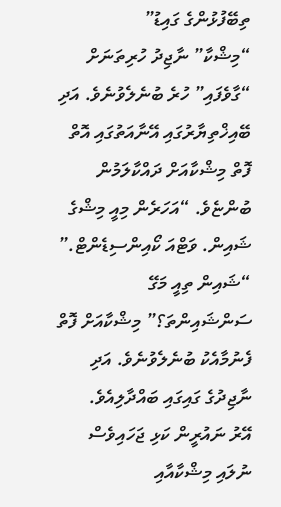ތިބޭފުޅުންގެ ގައިޑު”
“މިޝްކާ” ނާޖިދު ހުރިތަނަށް “ގާވެފައި” ހުރެ ބުނެލެވުނެވެ. އަދި ބޭއިޚްތިޔާރުގައި އޭނާއަތުގައި އޮތް ފޮތް މިޝްކާއަށް ދައްކާލަމުން ބުންޏެވެ. “އަހަރެން މިއީ މިޝްގެ ޝައިން. ވަޓްއަ ކޯއިންސިޑެންޓް.”
“ޝައިން ތިއީ މަގޭ ސަންޝައިންތަ؟” މިޝްކާއަށް ފޮތް ފެނުމާއެކު ބުނެލެވުނެވެ. އަދި ނާޖިދުގެ ގައިގައި ބައްދާލިއެވެ.
އޭރު ނައުރީން ކަޅި ޖަހައިވެސް ނުލައި މިޝްކާއާއި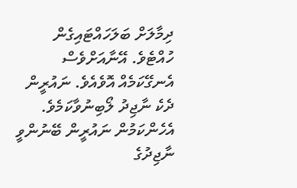ދިމާލަށް ބަލަހައްޓައިގެން ހުއްޓެވެ. އޭނާއަށްވެސް އެނގޭކަމެއް އޮވެއެވެ. ނައުރީން ދެކެ ނާޖިދު ލޯބިނުވާކަމެވެ. އެހެންކަމުން ނައުރީން ބޭނުންވީ ނާޖިދުގެ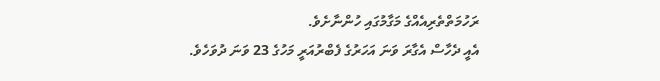ރަހުމަތްތެރިއެއްގެ މަގާމުގައި ހުންނާށެވެ.
އެއީ ދެހާސް އެގާރަ ވަނަ އަހަރުގެ ފެބްރުއަރީ މަހުގެ 23 ވަނަ ދުވަހެވެ.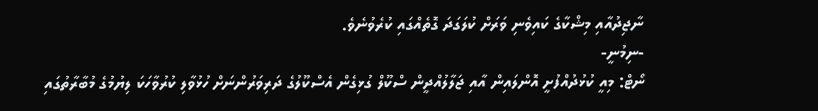ނާޖިދުއާއި މިޝްކާގެ ކައިވެނި ވަރަށް ކުލަގަދަ ގޮތެއްގައި ކުރެވުނެވެ.
-ނިމުނީ-
ނޯޓް: މިއީ ކުޅުދުއްފުށީ އޮންލައިން އާއި ޖަލާލުއްދީން ސްކޫލް ގުޅިގެން އެސްކޫލުގެ ދަރިވަރުންނަށް ހުޅުވާލި ކުރުވާހަކަ ލިޔުމުގެ މުބާރާތުގައި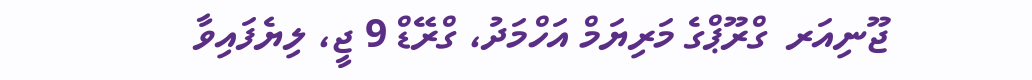ޖޫނިއަރ  ގްރޫޕްގެ މަރިޔަމް އަހްމަދު، ގްރޭޑް 9 ޖީ، ލިޔެފައިވާ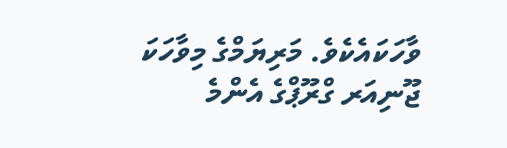ވާހަކައެކެވެ. މަރިޔަމްގެ މިވާހަކަ ޖޫނިއަރ ގްރޫޕްގެ އެންމެ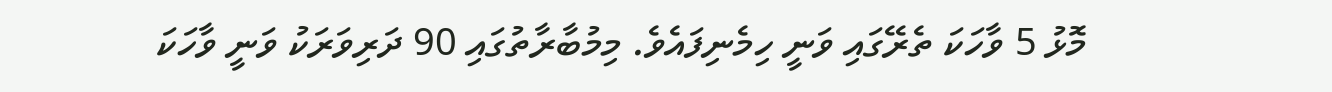މޮޅު 5 ވާހަކަ ތެރޭގައި ވަނީ ހިމެނިފައެވެ. މިމުބާރާތުގައި 90 ދަރިވަރަކު ވަނީ ވާހަކަ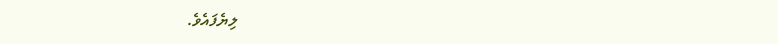ލިޔެފައެވެ.